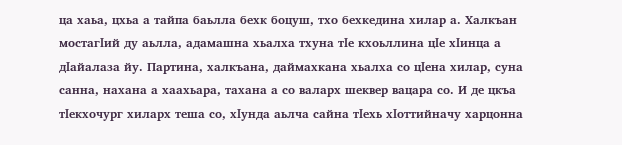ца хаьа, цхьа а тайпа баьлла бехк боцуш, тхо бехкедина хилар а. Халкъан мостагӏий ду аьлла, адамашна хьалха тхуна тӏе кхоьллина цӏе хӏинца а дӏайалаза йу. Партина, халкъана, даймахкана хьалха со цӏена хилар, суна санна, нахана а хаахьара, тахана а со валарх шеквер вацара со. И де цкъа тӏекхочург хиларх теша со, хӏунда аьлча сайна тӏехь хӏоттийначу харцонна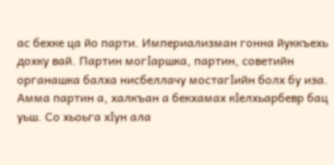ас бехке ца йо парти. Империализман гонна йуккъехь дохку вай. Партин могӏаршка, партин, советийн органашка балха нисбеллачу мостагӏийн болх бу иза. Амма партин а, халкъан а бекхамах кӏелхьарбевр бац уьш. Со хьоьга хӏун ала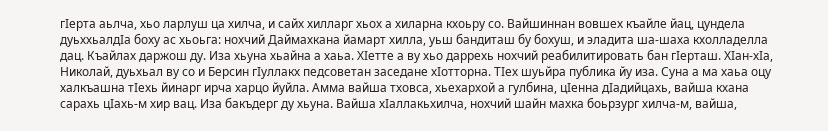гӏерта аьлча, хьо ларлуш ца хилча, и сайх хилларг хьох а хиларна кхоьру со. Вайшиннан вовшех къайле йац, цундела дуьххьалдӏа боху ас хьоьга: нохчий Даймахкана йамарт хилла, уьш бандиташ бу бохуш, и эладита ша-шаха кхолладелла дац. Къайлах даржош ду. Иза хьуна хьайна а хаьа. Хӏетте а ву хьо даррехь нохчий реабилитировать бан гӏерташ. Хӏан-хӏа, Николай, дуьхьал ву со и Берсин гӏуллакх педсоветан заседане хӏотторна. Тӏех шуьйра публика йу иза. Суна а ма хаьа оцу халкъашна тӏехь йинарг ирча харцо йуйла. Амма вайша тховса, хьехархой а гулбина, цӏенна дӏадийцахь, вайша кхана сарахь цӏахь-м хир вац. Иза бакъдерг ду хьуна. Вайша хӏаллакьхилча, нохчий шайн махка боьрзург хилча-м, вайша,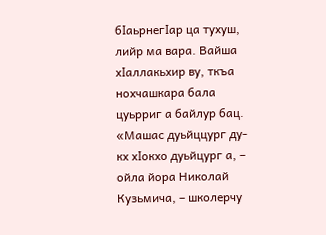бӏаьрнегӏар ца тухуш, лийр ма вара. Вайша хӏаллакьхир ву, ткъа нохчашкара бала цуьрриг а байлур бац.
«Машас дуьйццург ду-кх хӏокхо дуьйцург а, – ойла йора Николай Кузьмича, – школерчу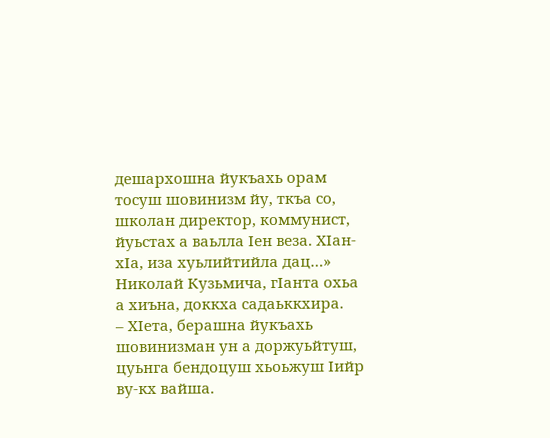дешархошна йукъахь орам тосуш шовинизм йу, ткъа со, школан директор, коммунист, йуьстах а ваьлла ӏен веза. Хӏан-хӏа, иза хуьлийтийла дац…»
Николай Кузьмича, гӏанта охьа а хиъна, доккха садаьккхира.
– Хӏета, берашна йукъахь шовинизман ун а доржуьйтуш, цуьнга бендоцуш хьоьжуш ӏийр ву-кх вайша.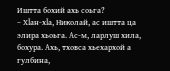Иштта бохий ахь соьга?
– Хӏан-хӏа, Николай, ас иштта ца элира хьоьга. Ас-м, ларлуш хила, бохура. Ахь, тховса хьехархой а гулбина,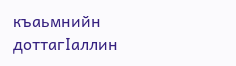къаьмнийн доттагӏаллин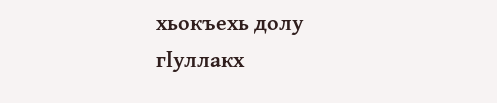хьокъехь долу гӏуллакх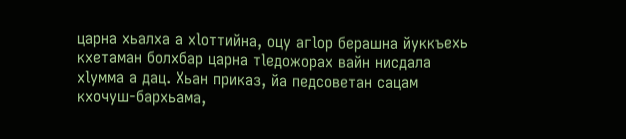царна хьалха а хӏоттийна, оцу агӏор берашна йуккъехь кхетаман болхбар царна тӏедожорах вайн нисдала хӏумма а дац. Хьан приказ, йа педсоветан сацам кхочуш-бархьама,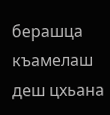берашца къамелаш деш цхьана